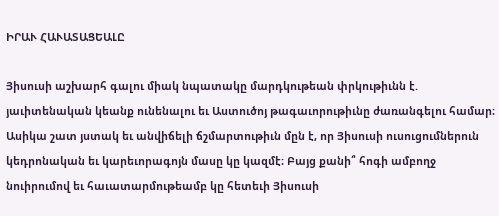ԻՐԱՒ ՀԱՒԱՏԱՑԵԱԼԸ

Յիսուսի աշխարհ գալու միակ նպատակը մարդկութեան փրկութիւնն է. յաւիտենական կեանք ունենալու եւ Աստուծոյ թագաւորութիւնը ժառանգելու համար։ Ասիկա շատ յստակ եւ անվիճելի ճշմարտութիւն մըն է, որ Յիսուսի ուսուցումներուն կեդրոնական եւ կարեւորագոյն մասը կը կազմէ։ Բայց քանի՞ հոգի ամբողջ նուիրումով եւ հաւատարմութեամբ կը հետեւի Յիսուսի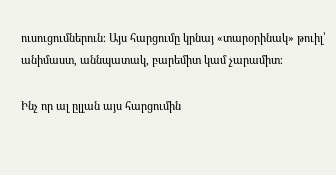ուսուցումներուն։ Այս հարցումը կրնայ «տարօրինակ» թուիլ՝ անիմաստ, աննպատակ, բարեմիտ կամ չարամիտ։

Ինչ որ ալ ըլլան այս հարցումին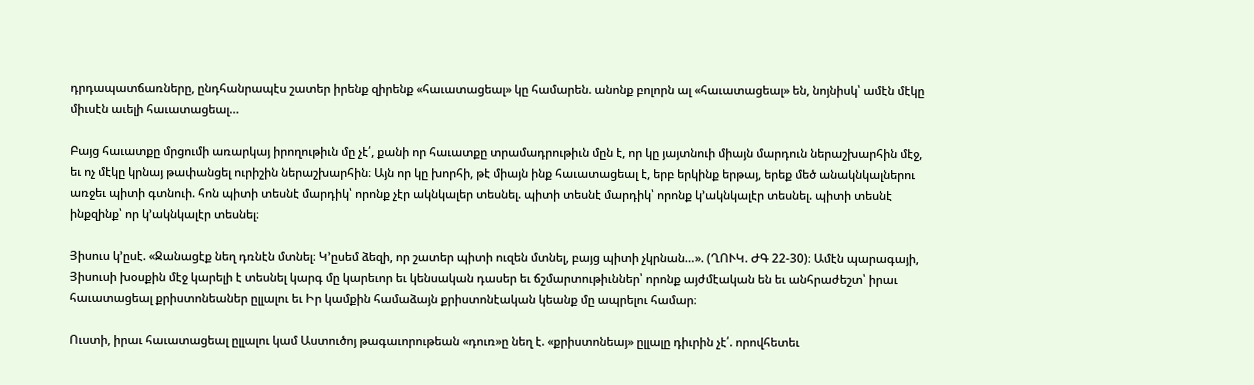դրդապատճառները, ընդհանրապէս շատեր իրենք զիրենք «հաւատացեալ» կը համարեն. անոնք բոլորն ալ «հաւատացեալ» են, նոյնիսկ՝ ամէն մէկը միւսէն աւելի հաւատացեալ…

Բայց հաւատքը մրցումի առարկայ իրողութիւն մը չէ՛, քանի որ հաւատքը տրամադրութիւն մըն է, որ կը յայտնուի միայն մարդուն ներաշխարհին մէջ, եւ ոչ մէկը կրնայ թափանցել ուրիշին ներաշխարհին։ Այն որ կը խորհի, թէ միայն ինք հաւատացեալ է, երբ երկինք երթայ, երեք մեծ անակնկալներու առջեւ պիտի գտնուի. հոն պիտի տեսնէ մարդիկ՝ որոնք չէր ակնկալեր տեսնել. պիտի տեսնէ մարդիկ՝ որոնք կ՚ակնկալէր տեսնել. պիտի տեսնէ ինքզինք՝ որ կ՚ակնկալէր տեսնել։

Յիսուս կ՚ըսէ. «Ջանացէք նեղ դռնէն մտնել։ Կ՚ըսեմ ձեզի, որ շատեր պիտի ուզեն մտնել, բայց պիտի չկրնան…». (ՂՈՒԿ. ԺԳ 22-30)։ Ամէն պարագայի, Յիսուսի խօսքին մէջ կարելի է տեսնել կարգ մը կարեւոր եւ կենսական դասեր եւ ճշմարտութիւններ՝ որոնք այժմէական են եւ անհրաժեշտ՝ իրաւ հաւատացեալ քրիստոնեաներ ըլլալու եւ Իր կամքին համաձայն քրիստոնէական կեանք մը ապրելու համար։

Ուստի, իրաւ հաւատացեալ ըլլալու կամ Աստուծոյ թագաւորութեան «դուռ»ը նեղ է. «քրիստոնեայ» ըլլալը դիւրին չէ՛. որովհետեւ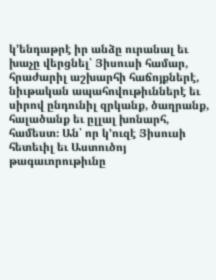կ՚ենդաթրէ իր անձը ուրանալ եւ խաչը վերցնել՝ Յիսուսի համար, հրաժարիլ աշխարհի հաճոյքներէ, նիւթական ապահովութիւններէ եւ սիրով ընդունիլ զրկանք, ծաղրանք, հալածանք եւ ըլլալ խոնարհ, համեստ։ Ան՝ որ կ՚ուզէ Յիսուսի հետեւիլ եւ Աստուծոյ թագաւորութիւնը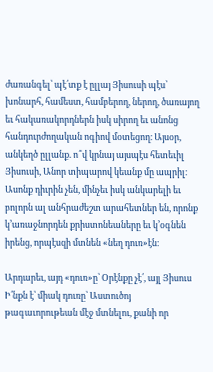ժառանգել՝ պէ՛տք է ըլլայ Յիսուսի պէս՝ խոնարհ, համեստ, համբերող, ներող, ծառայող եւ հակառակորդներն իսկ սիրող եւ անոնց հանդուրժողական ոգիով մօտեցող։ Այսօր, անկեղծ ըլլանք. ո՞վ կրնայ այսպէս հետեւիլ Յիսուսի, Անոր տիպարով կեանք մը ապրիլ։ Ասոնք դիւրին չեն, մինչեւ իսկ անկարելի եւ բոլորն ալ անհրաժեշտ արահետներ են, որոնք կ՚առաջնորդեն քրիստոնեաները եւ կ՚օգնեն իրենց, որպէսզի մտնեն «նեղ դուռ»էն։

Արդարեւ, այդ «դուռ»ը՝ Օրէնքը չէ՛, այլ Յիսուս Ի՛նքն է՝ միակ դուռը՝ Աստուծոյ թագաւորութեան մէջ մտնելու, քանի որ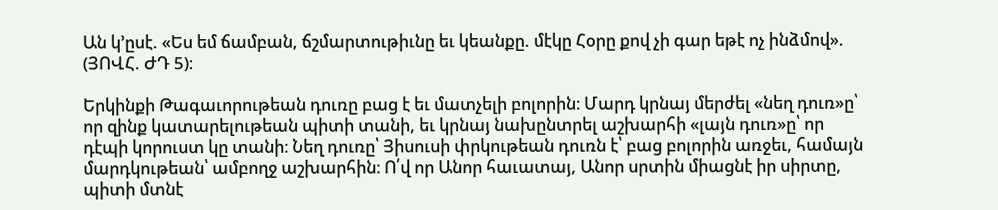Ան կ՚ըսէ. «Ես եմ ճամբան, ճշմարտութիւնը եւ կեանքը. մէկը Հօրը քով չի գար եթէ ոչ ինձմով». (ՅՈՎՀ. ԺԴ 5)։

Երկինքի Թագաւորութեան դուռը բաց է եւ մատչելի բոլորին։ Մարդ կրնայ մերժել «նեղ դուռ»ը՝ որ զինք կատարելութեան պիտի տանի, եւ կրնայ նախընտրել աշխարհի «լայն դուռ»ը՝ որ դէպի կորուստ կը տանի։ Նեղ դուռը՝ Յիսուսի փրկութեան դուռն է՝ բաց բոլորին առջեւ, համայն մարդկութեան՝ ամբողջ աշխարհին։ Ո՛վ որ Անոր հաւատայ, Անոր սրտին միացնէ իր սիրտը, պիտի մտնէ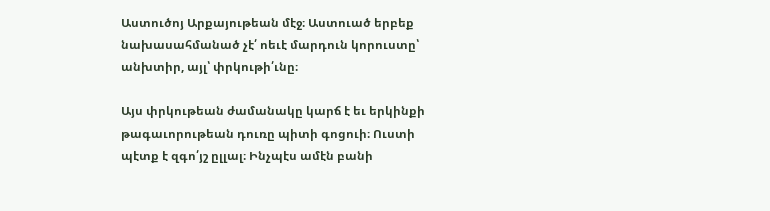Աստուծոյ Արքայութեան մէջ։ Աստուած երբեք նախասահմանած չէ՛ ոեւէ մարդուն կորուստը՝ անխտիր, այլ՝ փրկութի՛ւնը։

Այս փրկութեան ժամանակը կարճ է եւ երկինքի թագաւորութեան դուռը պիտի գոցուի։ Ուստի պէտք է զգո՛յշ ըլլալ։ Ինչպէս ամէն բանի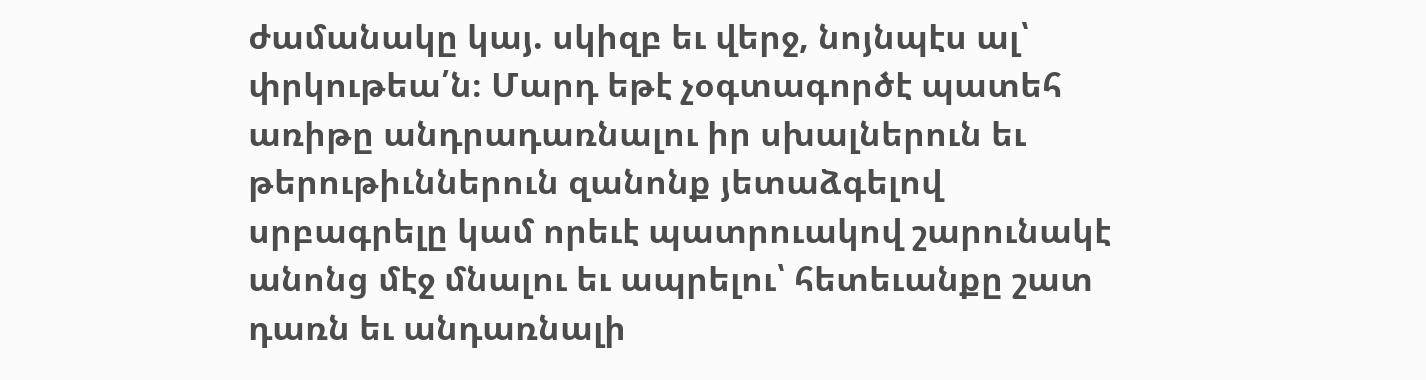ժամանակը կայ. սկիզբ եւ վերջ, նոյնպէս ալ՝ փրկութեա՛ն։ Մարդ եթէ չօգտագործէ պատեհ առիթը անդրադառնալու իր սխալներուն եւ թերութիւններուն զանոնք յետաձգելով սրբագրելը կամ որեւէ պատրուակով շարունակէ անոնց մէջ մնալու եւ ապրելու՝ հետեւանքը շատ դառն եւ անդառնալի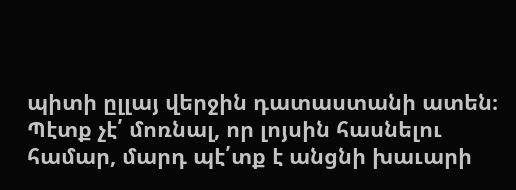պիտի ըլլայ վերջին դատաստանի ատեն։ Պէտք չէ՛ մոռնալ, որ լոյսին հասնելու համար, մարդ պէ՛տք է անցնի խաւարի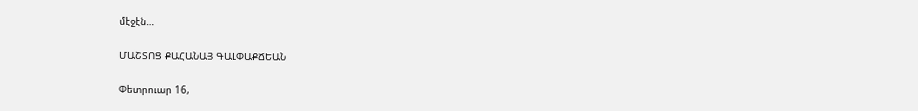մէջէն…

ՄԱՇՏՈՑ ՔԱՀԱՆԱՅ ԳԱԼՓԱՔՃԵԱՆ

Փետրուար 16,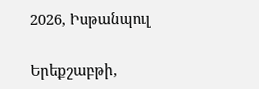2026, Իսթանպուլ

Երեքշաբթի,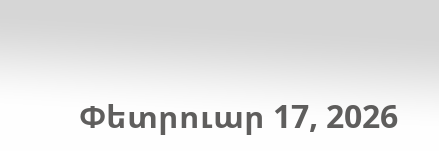Փետրուար 17, 2026